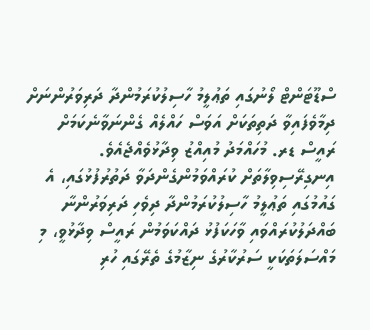ސްޑޫޓަންޓް ލޯނުގައި ތަޢުލީމު ހާސިލުކުރަމުންދާ ދަރިވަރުންނަށް ދިމާވެފައިވާ ދަތިތަކަށް އަވަސް ހައްލެއް ގެންނަވާނެކަމަށް ރައީސް ޑރ. މުހައްމަދު މުއިއްޒު ވިދާޅުވެއްޖެއެވެ. އިނގިރޭސިވިލާތަށް ކުރައްވަމުންގެންދަވާ ދަތުރުފުޅުގައި، އެ ގައުމުގައި ތަޢުލީމު ހާސިލުކުރަމުންދާ ދިވެހި ދަރިވަރުންނާ ބައްދަލުކުރައްވައި ވާހަކަފުޅު ދައްކަވަމުން ރައީސް ވިދާޅުވީ، މި މައްސަލަތަކަކީ ސަރުކާރުގެ ނިޒާމުގެ ތެރޭގައި ހުރި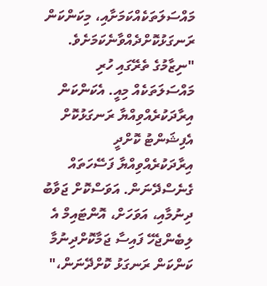މައްސަލަތަކެއްކަމަށާއި، މިކަންކަން ރަނގަޅުކޮށްދެއްވާނެކަމަށެވެ.
"ނިޒާމުގެ ތެރޭގައި ހުރި މައްސަލަތަކެއް މިއީ. އެކަންކަން އިރާދަކުރެއްވިއްޔާ ރަނގަޅުކޮށް އެފިޝަންޓު ކޮށްދީ އިރާދަކުރެއްވިއްޔާ ފަސޭހަތައް ގެނެސްދޭނަން. އަވަސްކޮށް ޖަވާބު ދިނުމާއި، އަވަހަށް، އޮންޓައިމް އެ ލިބެންޖެހޭ ފައިސާ ޖަމާކޮށްދިނުމާ ކަންކަން ރަނގަޅު ކޮށްދޭނަން،"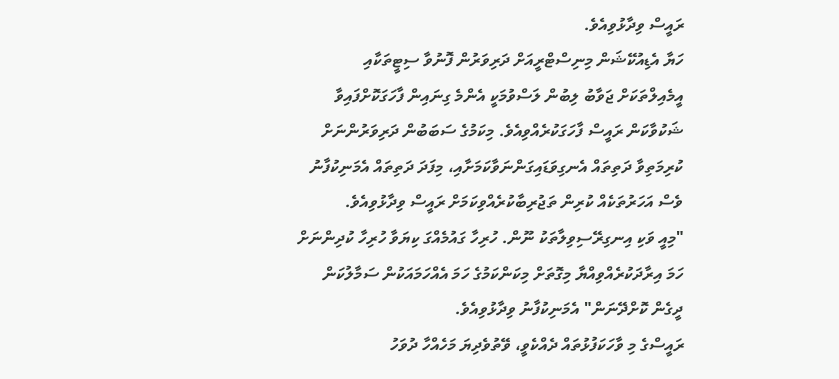ރައީސް ވިދާޅުވިއެވެ.
ހަޔާ އެޑިއުކޭޝަން މިނިސްޓްރީއަށް ދަރިވަރުން ފޮނުވާ ސިޓީތަކާއި އީމެއިލްތަކަށް ޖަވާބު ލިބުން ލަސްވުމަކީ އެންމެ ގިނައިން ފާހަގަކޮށްފައިވާ ޝަކުވާކަން ރައީސް ފާހަގަކުރެއްވިއެވެ. މިކަމުގެ ސަބަބުން ދަރިވަރުންނަށް ކުރިމަތިވާ ދަތިތައް އެނގިވަޑައިގަންނަވާކަމަށާއި، މިފަދަ ދަތިތައް އެމަނިކުފާނު ވެސް އަހަރުތަކެއް ކުރިން ތަޖުރިބާކުރެއްވިކަމަށް ރައީސް ވިދާޅުވިއެވެ.
"މިއީ ވަކި އިނގިރޭސިވިލާތަކު ނޫން. ހުރިހާ ގައުމެއްގަ ކިޔަވާ ހުރިހާ ކުދިންނަށް ހަމަ އިރާދަކުރެއްވިއްޔާ މިގޮތަށް މިކަންކަމުގެ ހަމަ އެއްހަމައަކުން ސަމާލުކަން ދީގެން ކޮށްދޭނަން" އެމަނިކުފާނު ވިދާޅުވިއެވެ.
ރައީސްގެ މި ވާހަކަފުޅުތައް ދެއްކެވީ، ވޭތުވެދިޔަ މަހެއްހާ ދުވަހު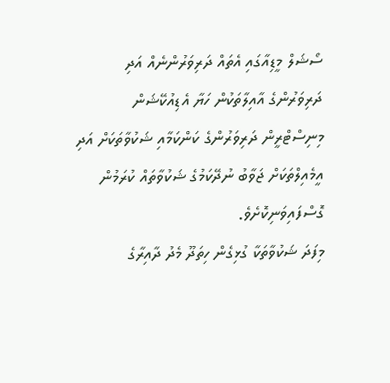ސޯޝަލް މީޑިއާގައި އެތައް ދަރިވަރުންނެއް އަދި ދަރިވަރުންގެ އާއިލާތަކުން ހަޔާ އެޑިއުކޭޝަން މިނިސްޓްރީން ދަރިވަރުންގެ ކަންކަމާއި ޝަކުވާތަކަށް އަދި އީމެއިލްތަކަށް ޖަވާބު ނުދޭކަމުގެ ޝަކުވާތައް ކުރަމުން ގޮސްފައިވަނިކޮށެވެ.
މިފަދަ ޝަކުވާތަކާ ގުޅިގެން ހިތަދޫ މެދު ދާއިރާގެ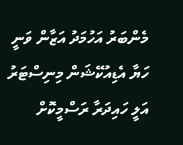މެންބަރު އަހުމަދު އަޒާން ވަނީ ހަޔާ އެޑިއުކޭޝަން މިނިސްޓަރު އަލީ ހައިދަރާ ރަސްމީކޮށް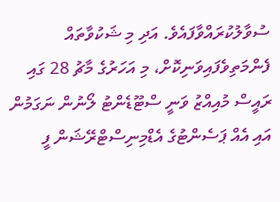ސުވާލުކުރައްވާފައެވެ. އަދި މި ޝަކުވާތައް ފެންމަތިވެފައިވަނިކޮށް، މި އަހަރުގެ މާޗު 28 ގައި ރައީސް މުއިއްޒު ވަނީ ސްޓޫޑެންޓު ލޯނުން ނަގަމުން އައި އެއް ޕަސެންޓުގެ އެޑްމިނިސްޓްރޭޝަން ފީ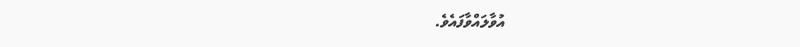އުވާލައްވާފައެވެ.